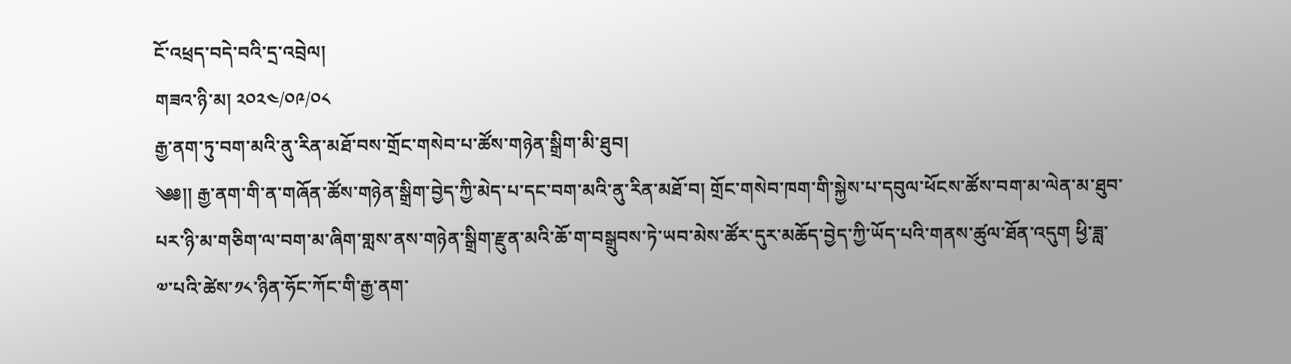ངོ་འཕྲད་བདེ་བའི་དྲ་འབྲེལ།
གཟའ་ཉི་མ། ༢༠༢༤/༠༩/༠༨
རྒྱ་ནག་ཏུ་བག་མའི་ནུ་རིན་མཐོ་བས་གྲོང་གསེབ་པ་ཚོས་གཉེན་སྒྲིག་མི་ཐུབ།
༄༅།། རྒྱ་ནག་གི་ན་གཞོན་ཚོས་གཉེན་སྒྲིག་བྱེད་ཀྱི་མེད་པ་དང་བག་མའི་ནུ་རིན་མཐོ་བ། གྲོང་གསེབ་ཁག་གི་སྐྱེས་པ་དབུལ་ཕོངས་ཚོས་བག་མ་ལེན་མ་ཐུབ་པར་ཉི་མ་གཅིག་ལ་བག་མ་ཞིག་གླས་ནས་གཉེན་སྒྲིག་རྫུན་མའི་ཆོ་ག་བསྒྲུབས་ཏེ་ཡབ་མེས་ཚོར་དུར་མཆོད་བྱེད་ཀྱི་ཡོད་པའི་གནས་ཚུལ་ཐོན་འདུག ཕྱི་ཟླ་༧་པའི་ཚེས་༡༨་ཉིན་ཧོང་ཀོང་གི་རྒྱ་ནག་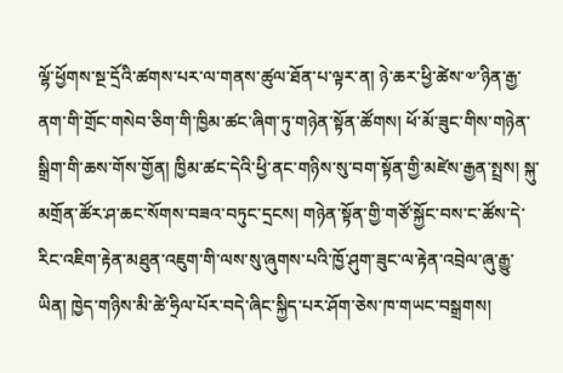ལྷོ་ཕྱོགས་སྔ་དྲོའི་ཚགས་པར་ལ་གནས་ཚུལ་ཐོན་པ་ལྟར་ན། ཉེ་ཆར་ཕྱི་ཚེས་༧་ཉིན་རྒྱ་ནག་གི་གྲོང་གསེབ་ཅིག་གི་ཁྱིམ་ཚང་ཞིག་ཏུ་གཉེན་སྟོན་ཚོགས། ཕོ་མོ་ཟུང་གིས་གཉེན་སྒྲིག་གི་ཆས་གོས་གྱོན། ཁྱིམ་ཚང་དེའི་ཕྱི་ནང་གཉིས་སུ་བག་སྟོན་གྱི་མཛེས་རྒྱན་སྤྲས། སྐུ་མགྲོན་ཚོར་ཤ་ཆང་སོགས་བཟའ་བཏུང་དྲངས། གཉེན་སྟོན་གྱི་གཙོ་སྐྱོང་བས་ང་ཚོས་དེ་རིང་འཇིག་རྟེན་མཐུན་འཇུག་གི་ལས་སུ་ཞུགས་པའི་ཁྱོ་ཤུག་ཟུང་ལ་རྟེན་འབྲེལ་ཞུ་རྒྱུ་ཡིན། ཁྱེད་གཉིས་མི་ཚེ་ཧྲིལ་པོར་བདེ་ཞིང་སྐྱིད་པར་ཤོག་ཅེས་ཁ་གཡང་བསྒྲགས།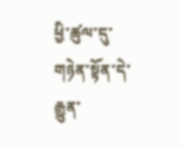ཕྱི་ཚུལ་དུ་གཉེན་སྟོན་དེ་རྒྱུན་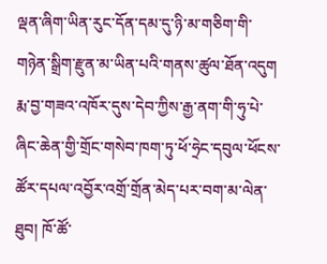ལྡན་ཞིག་ཡིན་རུང་དོན་དམ་དུ་ཉི་མ་གཅིག་གི་གཉེན་སྒྲིག་རྫུན་མ་ཡིན་པའི་གནས་ཚུལ་ཐོན་འདུག
རྨ་བྱ་གཟའ་འཁོར་དུས་དེབ་ཀྱིས་རྒྱ་ནག་གི་ཧུ་པེ་ཞིང་ཆེན་གྱི་གྲོང་གསེབ་ཁག་ཏུ་ཕོ་ཧྲེང་དབུལ་ཕོངས་ཚོར་དཔལ་འབྱོར་འགྲོ་གྲོན་མེད་པར་བག་མ་ལེན་ཐུབ། ཁོ་ཚོ་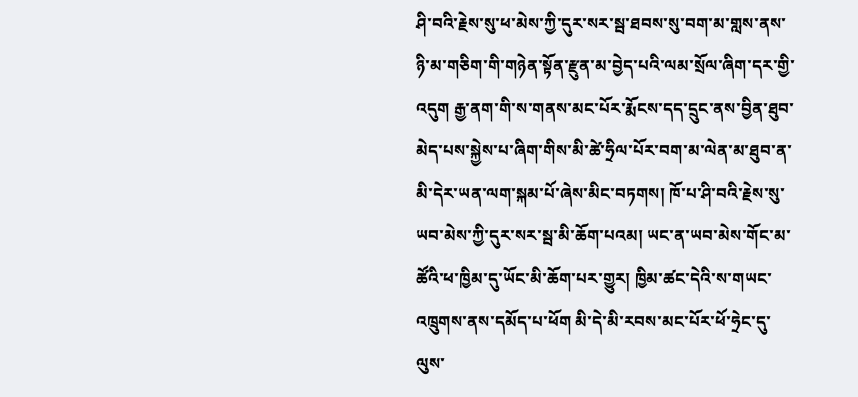ཤི་བའི་རྗེས་སུ་ཕ་མེས་ཀྱི་དུར་སར་སྦ་ཐབས་སུ་བག་མ་གླས་ནས་ཉི་མ་གཅིག་གི་གཉེན་སྟོན་རྫུན་མ་བྱེད་པའི་ལམ་སྲོལ་ཞིག་དར་གྱི་འདུག རྒྱ་ནག་གི་ས་གནས་མང་པོར་རྨོངས་དད་དྲུང་ནས་བྱིན་ཐུབ་མེད་པས་སྐྱེས་པ་ཞིག་གིས་མི་ཚེ་ཧྲིལ་པོར་བག་མ་ལེན་མ་ཐུབ་ན་མི་དེར་ཡན་ལག་སྐམ་པོ་ཞེས་མིང་བཏགས། ཁོ་པ་ཤི་བའི་རྗེས་སུ་ཡབ་མེས་ཀྱི་དུར་སར་སྦ་མི་ཆོག་པའམ། ཡང་ན་ཡབ་མེས་གོང་མ་ཚོའི་ཕ་ཁྱིམ་དུ་ཡོང་མི་ཆོག་པར་གྱུར། ཁྱིམ་ཚང་དེའི་ས་གཡང་འཁྲུགས་ནས་དམོད་པ་ཕོག མི་དེ་མི་རབས་མང་པོར་ཕོ་ཧྲེང་དུ་ལུས་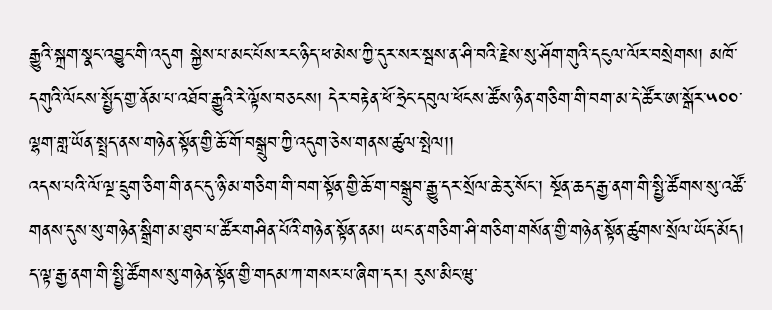རྒྱུའི་སྐྲག་སྣང་འབྱུང་གི་འདུག སྐྱེས་པ་མང་པོས་རང་ཉིད་ཕ་མེས་ཀྱི་དུར་སར་སྦས་ན་ཤི་བའི་རྗེས་སུ་ཤོག་གུའི་དངུལ་ལོར་བསྲེགས། མཁོ་དགུའི་ལོངས་སྤྱོད་གྱ་ནོམ་པ་འཐོབ་རྒྱུའི་རེ་ལྟོས་བཅངས། དེར་བརྟེན་ཕོ་ཧྲེང་དབུལ་ཕོངས་ཚོས་ཉིན་གཅིག་གི་བག་མ་དེ་ཚོར་ཨ་སྒོར་༥༠༠་ལྷག་གླ་ཡོན་སྤྲད་ནས་གཉེན་སྟོན་གྱི་ཆོ་གོ་བསྒྲུབ་ཀྱི་འདུག་ཅེས་གནས་ཚུལ་སྤེལ།།
འདས་པའི་ལོ་ལྔ་དྲུག་ཅིག་གི་ནང་དུ་ཉི་མ་གཅིག་གི་བག་སྟོན་གྱི་ཆོ་ག་བསྒྲུབ་རྒྱུ་དར་སྲོལ་ཆེ་རུ་སོང་། སྔོན་ཆད་རྒྱ་ནག་གི་སྤྱི་ཚོགས་སུ་འཚོ་གནས་དུས་སུ་གཉེན་སྒྲིག་མ་ཐུབ་པ་ཚོར་གཤིན་པོའི་གཉེན་སྟོན་ནམ། ཡང་ན་གཅིག་ཤི་གཅིག་གསོན་གྱི་གཉེན་སྟོན་ཚུགས་སྲོལ་ཡོད་མོད། ད་ལྟ་རྒྱ་ནག་གི་སྤྱི་ཚོགས་སུ་གཉེན་སྟོན་གྱི་གདམ་ཀ་གསར་པ་ཞིག་དར། རུས་མིང་ཝུ་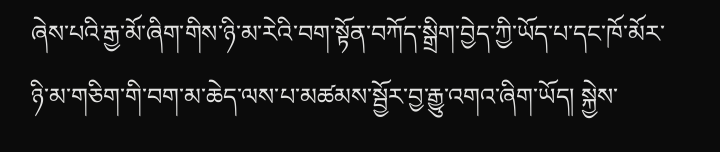ཞེས་པའི་རྒྱ་མོ་ཞིག་གིས་ཉི་མ་རེའི་བག་སྟོན་བཀོད་སྒྲིག་བྱེད་ཀྱི་ཡོད་པ་དང་ཁོ་མོར་ཉི་མ་གཅིག་གི་བག་མ་ཆེད་ལས་པ་མཚམས་སྦྱོར་བྱ་རྒྱུ་འགའ་ཞིག་ཡོད། སྐྱེས་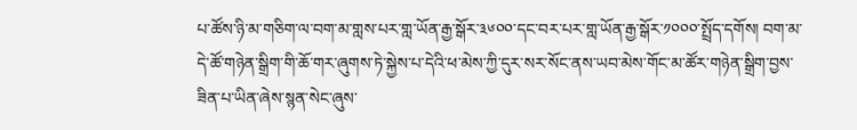པ་ཚོས་ཉི་མ་གཅིག་ལ་བག་མ་གླས་པར་གླ་ཡོན་རྒྱ་སྒོར་༣༦༠༠་དང་བར་པར་གླ་ཡོན་རྒྱ་སྒོར་༡༠༠༠་སྤྲོད་དགོས། བག་མ་དེ་ཚོ་གཉེན་སྒྲིག་གི་ཆོ་གར་ཞུགས་ཏེ་སྐྱེས་པ་དེའི་ཕ་མེས་ཀྱི་དུར་སར་སོང་ནས་ཡབ་མེས་གོང་མ་ཚོར་གཉེན་སྒྲིག་བྱས་ཟིན་པ་ཡིན་ཞེས་སྙན་སེང་ཞུས་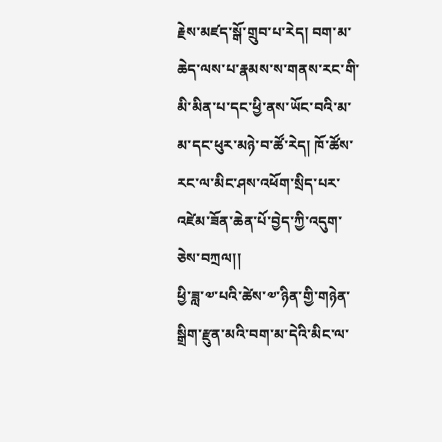རྗེས་མཛད་སྒོ་གྲུབ་པ་རེད། བག་མ་ཆེད་ལས་པ་རྣམས་ས་གནས་རང་གི་མི་མིན་པ་དང་ཕྱི་ནས་ཡོང་བའི་མ་མ་དང་ཕུར་མཉེ་བ་ཚོ་རེད། ཁོ་ཚོས་རང་ལ་མིང་ཤས་འཕོག་སྲིད་པར་འཛེམ་ཟོན་ཆེན་པོ་བྱེད་ཀྱི་འདུག་ཅེས་བཀྲལ།།
ཕྱི་ཟླ་༧་པའི་ཚེས་༧་ཉིན་གྱི་གཉེན་སྒྲིག་རྫུན་མའི་བག་མ་དེའི་མིང་ལ་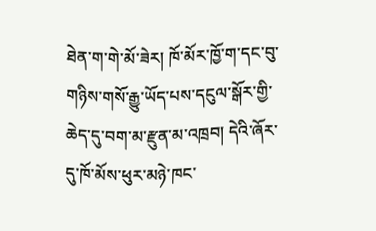ཐེན་ག་གེ་མོ་ཟེར། ཁོ་མོར་ཁྱོ་ག་དང་བུ་གཉིས་གསོ་རྒྱུ་ཡོད་པས་དངུལ་སྒོར་གྱི་ཆེད་དུ་བག་མ་རྫུན་མ་འཁྲབ། དེའི་ཞོར་དུ་ཁོ་མོས་ཕུར་མཉེ་ཁང་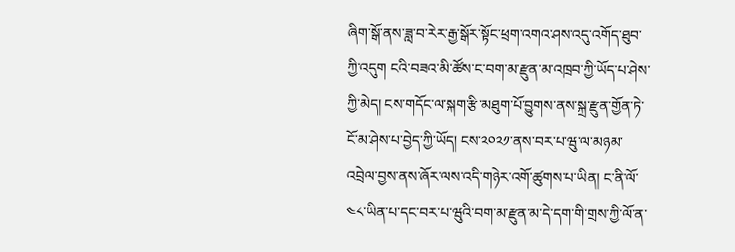ཞིག་སྒོ་ནས་ཟླ་བ་རེར་རྒྱ་སྒོར་སྟོང་ཕྲག་འགའ་ཤས་འདུ་འགོད་ཐུབ་ཀྱི་འདུག ངའི་བཟའ་མི་ཚོས་ང་བག་མ་རྫུན་མ་འཁྲབ་ཀྱི་ཡོད་པ་ཤེས་ཀྱི་མེད། ངས་གདོང་ལ་སྐག་རྩི་མཐུག་པོ་བྱུགས་ནས་སྐྲ་རྫུན་གྱོན་ཏེ་ངོ་མ་ཤེས་པ་བྱེད་ཀྱི་ཡོད། ངས་༢༠༢༡་ནས་བར་པ་ཝུ་ལ་མཉམ་འབྲེལ་བྱས་ནས་ཞོར་ལས་འདི་གཉེར་འགོ་ཚུགས་པ་ཡིན། ང་ནི་ལོ་༤༨་ཡིན་པ་དང་བར་པ་ཝུའི་བག་མ་རྫུན་མ་དེ་དག་གི་གྲས་ཀྱི་ལོ་ན་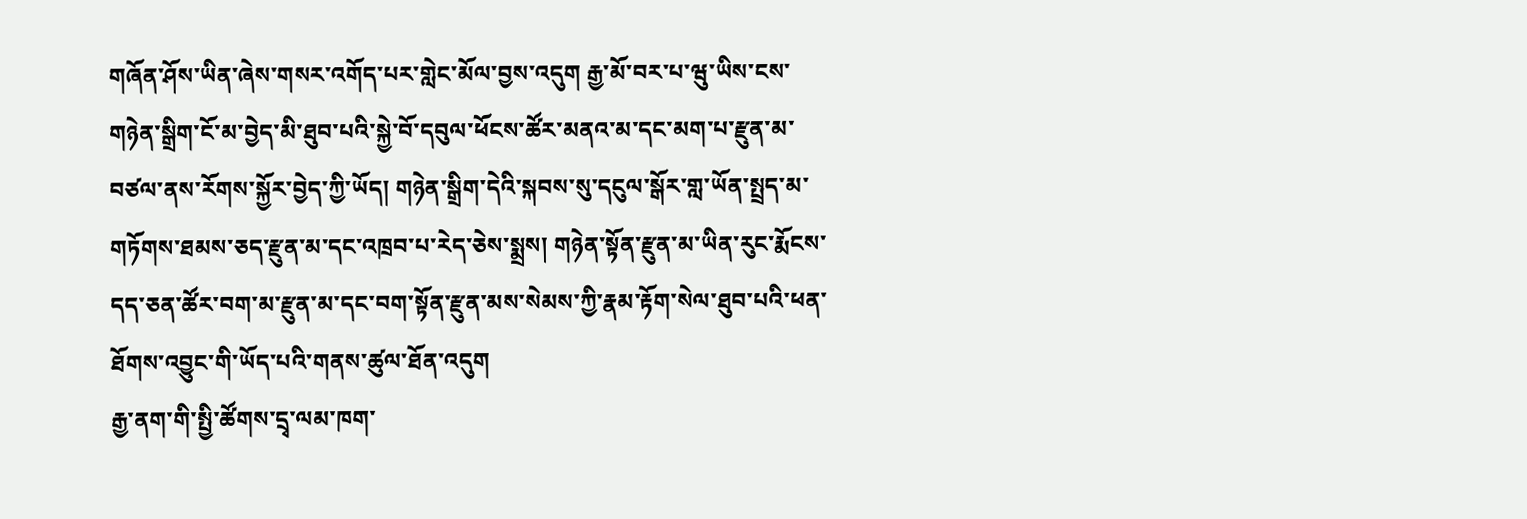གཞོན་ཤོས་ཡིན་ཞེས་གསར་འགོད་པར་གླེང་མོལ་བྱས་འདུག རྒྱ་མོ་བར་པ་ཝུ་ཡིས་ངས་གཉེན་སྒྲིག་ངོ་མ་བྱེད་མི་ཐུབ་པའི་སྐྱེ་བོ་དབུལ་ཕོངས་ཚོར་མནའ་མ་དང་མག་པ་རྫུན་མ་བཙལ་ནས་རོགས་སྐྱོར་བྱེད་ཀྱི་ཡོད། གཉེན་སྒྲིག་དེའི་སྐབས་སུ་དངུལ་སྒོར་གླ་ཡོན་སྤྲད་མ་གཏོགས་ཐམས་ཅད་རྫུན་མ་དང་འཁྲབ་པ་རེད་ཅེས་སྨྲས། གཉེན་སྟོན་རྫུན་མ་ཡིན་རུང་རྨོངས་དད་ཅན་ཚོར་བག་མ་རྫུན་མ་དང་བག་སྟོན་རྫུན་མས་སེམས་ཀྱི་རྣམ་རྟོག་སེལ་ཐུབ་པའི་ཕན་ཐོགས་འབྱུང་གི་ཡོད་པའི་གནས་ཚུལ་ཐོན་འདུག
རྒྱ་ནག་གི་སྤྱི་ཚོགས་དྲྭ་ལམ་ཁག་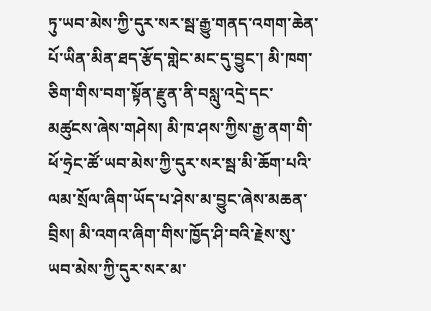ཏུ་ཡབ་མེས་ཀྱི་དུར་སར་སྦ་རྒྱུ་གནད་འགག་ཆེན་པོ་ཡིན་མིན་ཐད་རྩོད་གླེང་མང་དུ་བྱུང་། མི་ཁག་ཅིག་གིས་བག་སྟོན་རྫུན་ནི་བསླུ་འདྲེ་དང་མཚུངས་ཞེས་གཤེས། མི་ཁ་ཤས་ཀྱིས་རྒྱ་ནག་གི་ཕོ་ཧྲེང་ཚོ་ཡབ་མེས་ཀྱི་དུར་སར་སྦ་མི་ཆོག་པའི་ལམ་སྲོལ་ཞིག་ཡོད་པ་ཤེས་མ་བྱུང་ཞེས་མཆན་བྲིས། མི་འགའ་ཞིག་གིས་ཁྱོད་ཤི་བའི་རྗེས་སུ་ཡབ་མེས་ཀྱི་དུར་སར་མ་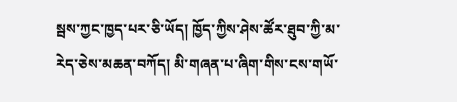སྦས་ཀྱང་ཁྱད་པར་ཅི་ཡོད། ཁྱོད་ཀྱིས་ཤེས་ཚོར་ཐུབ་ཀྱི་མ་རེད་ཅེས་མཆན་བཀོད། མི་གཞན་པ་ཞིག་གིས་ངས་གཡོ་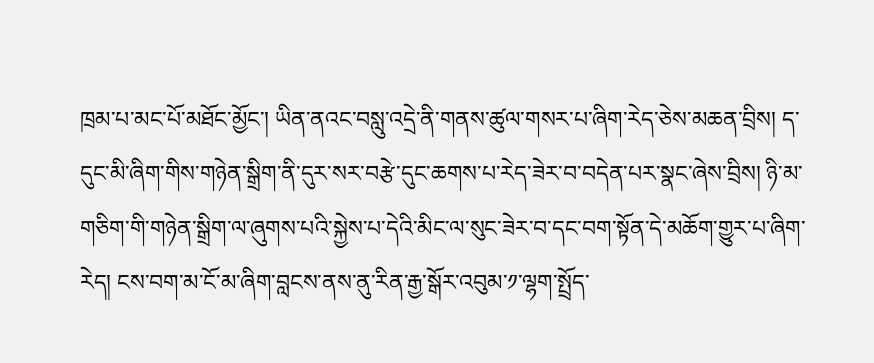ཁྲམ་པ་མང་པོ་མཐོང་མྱོང་། ཡིན་ནའང་བསླུ་འདྲེ་ནི་གནས་ཚུལ་གསར་པ་ཞིག་རེད་ཅེས་མཆན་བྲིས། ད་དུང་མི་ཞིག་གིས་གཉེན་སྒྲིག་ནི་དུར་སར་བརྩེ་དུང་ཆགས་པ་རེད་ཟེར་བ་བདེན་པར་སྣང་ཞེས་བྲིས། ཉི་མ་གཅིག་གི་གཉེན་སྒྲིག་ལ་ཞུགས་པའི་སྐྱེས་པ་དེའི་མིང་ལ་སུང་ཟེར་བ་དང་བག་སྟོན་དེ་མཆོག་གྱུར་པ་ཞིག་རེད། ངས་བག་མ་ངོ་མ་ཞིག་བླངས་ནས་ནུ་རིན་རྒྱ་སྒོར་འབུམ་༡་ལྷག་སྤྲོད་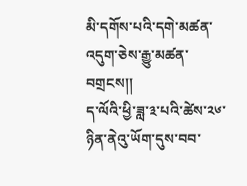མི་དགོས་པའི་དགེ་མཚན་འདུག་ཅེས་རྒྱུ་མཚན་བགྲངས།།
ད་ལོའི་ཕྱི་ཟླ་༣་པའི་ཚེས་༢༦་ཉིན་ནེའུ་ཡོག་དུས་བབ་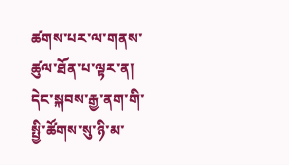ཚགས་པར་ལ་གནས་ཚུལ་ཐོན་པ་ལྟར་ན། དེང་སྐབས་རྒྱ་ནག་གི་སྤྱི་ཚོགས་སུ་ཉི་མ་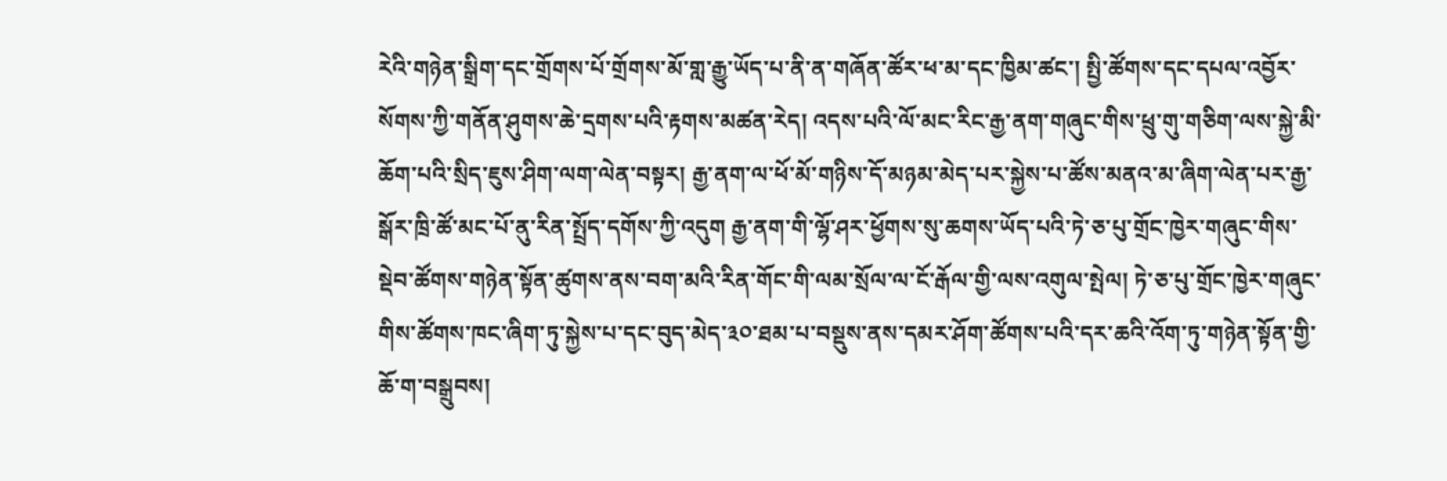རེའི་གཉེན་སྒྲིག་དང་གྲོགས་པོ་གྲོགས་མོ་གླ་རྒྱུ་ཡོད་པ་ནི་ན་གཞོན་ཚོར་ཕ་མ་དང་ཁྱིམ་ཚང་། སྤྱི་ཚོགས་དང་དཔལ་འབྱོར་སོགས་ཀྱི་གནོན་ཤུགས་ཆེ་དྲགས་པའི་རྟགས་མཚན་རེད། འདས་པའི་ལོ་མང་རིང་རྒྱ་ནག་གཞུང་གིས་ཕྲུ་གུ་གཅིག་ལས་སྐྱེ་མི་ཆོག་པའི་སྲིད་ཇུས་ཤིག་ལག་ལེན་བསྟར། རྒྱ་ནག་ལ་ཕོ་མོ་གཉིས་དོ་མཉམ་མེད་པར་སྐྱེས་པ་ཚོས་མནའ་མ་ཞིག་ལེན་པར་རྒྱ་སྒོར་ཁྲི་ཚོ་མང་པོ་ནུ་རིན་སྤྲོད་དགོས་ཀྱི་འདུག རྒྱ་ནག་གི་ལྷོ་ཤར་ཕྱོགས་སུ་ཆགས་ཡོད་པའི་ཏེ་ཅ་པུ་གྲོང་ཁྱེར་གཞུང་གིས་སྡེབ་ཚོགས་གཉེན་སྟོན་ཚུགས་ནས་བག་མའི་རིན་གོང་གི་ལམ་སྲོལ་ལ་ངོ་རྒོལ་གྱི་ལས་འགུལ་སྤེལ། ཏེ་ཅ་པུ་གྲོང་ཁྱེར་གཞུང་གིས་ཚོགས་ཁང་ཞིག་ཏུ་སྐྱེས་པ་དང་བུད་མེད་༣༠་ཐམ་པ་བསྡུས་ནས་དམར་ཤོག་ཚོགས་པའི་དར་ཆའི་འོག་ཏུ་གཉེན་སྟོན་གྱི་ཆོ་ག་བསྒྲུབས།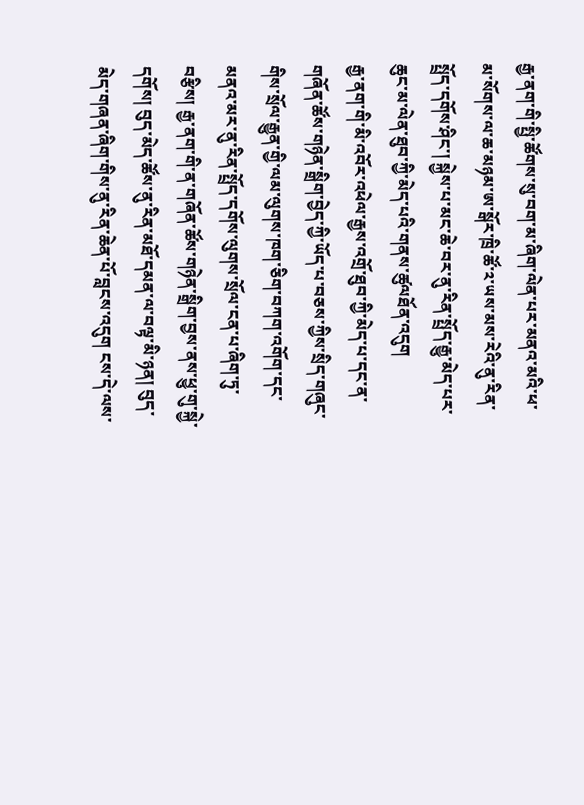རྒྱ་ནག་གི་སྤྱི་ཚོགས་སུ་བག་མ་ཞིག་ལེན་པར་མནའ་མའི་ཕ་མ་སོགས་ལ་ཆ་མཉམ་ཨ་སྒོར་ཁྲི་ཚོ་༢་ཡས་མས་རེའི་ནུ་རིན་སྤྲོད་དགོས་ཤིང་། སྐྱེས་པ་མང་ཆེ་བར་ནུ་རིན་སྤྲོད་རྒྱུ་མེད་པར་ཆུང་མ་ལེན་ཐུབ་ཀྱི་མེད་པའི་གནས་ཚུལཐོན་འདུག
རྒྱ་ནག་གི་མི་འབོར་འཕེལ་རྒྱས་འགྲོ་ཐུབ་ཀྱི་མེད་པ་དང་ན་གཞོན་ཚོས་གཉེན་སྒྲིག་བྱེད་ཀྱི་ཡོད་པ་བཅས་ཀྱིས་སྲིད་གཞུང་གིས་སྲོལ་རྒྱུན་གྱི་ལམ་ལུགས་ཁག་ཅིག་བཀག་འགོག་དང་མནའ་མར་ནུ་རིན་སྤྲོད་དགོས་ལུགས་སྲོལ་ངན་པ་ཞིག་ཏུ་བརྩིས། རྒྱ་ནག་གི་ན་གཞོན་ཚོས་གཉེན་སྒྲིག་བྱས་ནས་ཕྱུ་གུ་སྐྱེ་དགོས། བུད་མེད་ཚོས་ནུ་རིན་མཐོ་དམན་ལ་བལྟ་མི་ཉན། བུད་མེད་གཞན་ཞིག་གིས་ནུ་རིན་ཆེན་པོ་བླངས་འདུག ངས་དེ་ལས་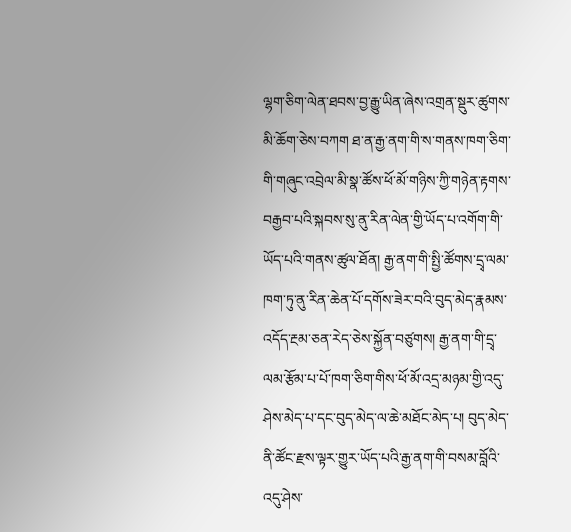ལྷག་ཅིག་ལེན་ཐབས་བྱ་རྒྱུ་ཡིན་ཞེས་འགྲན་སྡུར་ཚུགས་མི་ཆོག་ཅེས་བཀག ཐ་ན་རྒྱ་ནག་གི་ས་གནས་ཁག་ཅིག་གི་གཞུང་འབྲེལ་མི་སྣ་ཚོས་ཕོ་མོ་གཉིས་ཀྱི་གཉེན་རྟགས་བརྒྱབ་པའི་སྐབས་སུ་ནུ་རིན་ལེན་གྱི་ཡོད་པ་འགོག་གི་ཡོད་པའི་གནས་ཚུལ་ཐོན། རྒྱ་ནག་གི་སྤྱི་ཚོགས་དྲྭ་ལམ་ཁག་ཏུ་ནུ་རིན་ཆེན་པོ་དགོས་ཟེར་བའི་བུད་མེད་རྣམས་འདོད་རྔམ་ཅན་རེད་ཅེས་སྐྱོན་བཙུགས། རྒྱ་ནག་གི་དྲྭ་ལམ་རྩོམ་པ་པོ་ཁག་ཅིག་གིས་ཕོ་མོ་འདྲ་མཉམ་གྱི་འདུ་ཤེས་མེད་པ་དང་བུད་མེད་ལ་ཆེ་མཐོང་མེད་པ། བུད་མེད་ནི་ཚོང་རྫས་ལྟར་གྱུར་ཡོད་པའི་རྒྱ་ནག་གི་བསམ་བློའི་འདུ་ཤེས་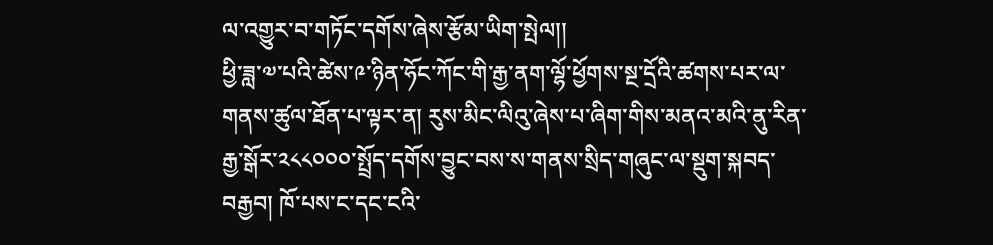ལ་འགྱུར་བ་གཏོང་དགོས་ཞེས་རྩོམ་ཡིག་སྤེལ།།
ཕྱི་ཟླ་༧་པའི་ཚེས་༩་ཉིན་ཧོང་ཀོང་གི་རྒྱ་ནག་ལྷོ་ཕྱོགས་སྔ་དྲོའི་ཚགས་པར་ལ་གནས་ཚུལ་ཐོན་པ་ལྟར་ན། རུས་མིང་ལིའུ་ཞེས་པ་ཞིག་གིས་མནའ་མའི་ནུ་རིན་རྒྱ་སྒོར་༢༨༨༠༠༠་སྤྲོད་དགོས་བྱུང་བས་ས་གནས་སྲིད་གཞུང་ལ་སྡུག་སྐབད་བརྒྱབ། ཁོ་པས་ང་དང་ངའི་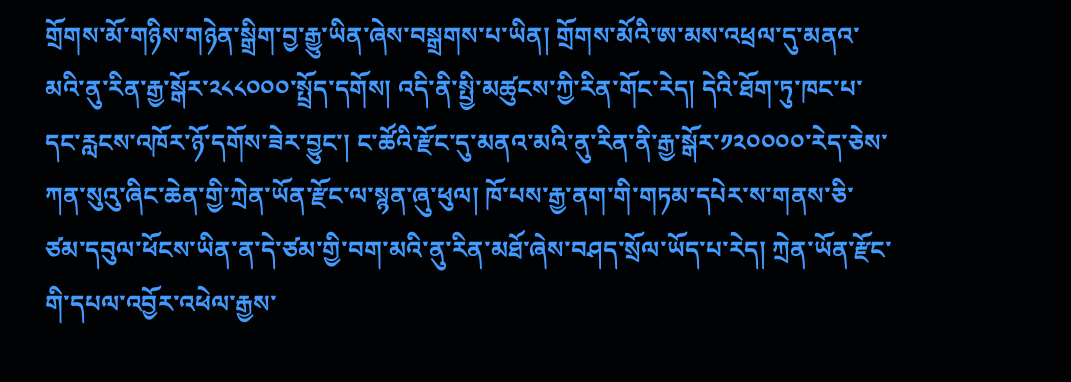གྲོགས་མོ་གཉིས་གཉེན་སྒྲིག་བྱ་རྒྱུ་ཡིན་ཞེས་བསྒྲགས་པ་ཡིན། གྲོགས་མོའི་ཨ་མས་འཕྲལ་དུ་མནའ་མའི་ནུ་རིན་རྒྱ་སྒོར་༢༨༨༠༠༠་སྤྲོད་དགོས། འདི་ནི་སྤྱི་མཚུངས་ཀྱི་རིན་གོང་རེད། དེའི་ཐོག་ཏུ་ཁང་པ་དང་རླངས་འཁོར་ཉོ་དགོས་ཟེར་བྱུང་། ང་ཚོའི་རྫོང་དུ་མནའ་མའི་ནུ་རིན་ནི་རྒྱ་སྒོར་༡༢༠༠༠༠་རེད་ཅེས་ཀན་སུའུ་ཞིང་ཆེན་གྱི་ཀྲེན་ཡོན་རྫོང་ལ་སྙན་ཞུ་ཕུལ། ཁོ་པས་རྒྱ་ནག་གི་གཏམ་དཔེར་ས་གནས་ཅི་ཙམ་དབུལ་ཕོངས་ཡིན་ན་དེ་ཙམ་གྱི་བག་མའི་ནུ་རིན་མཐོ་ཞེས་བཤད་སྲོལ་ཡོད་པ་རེད། ཀྲེན་ཡོན་རྫོང་གི་དཔལ་འབྱོར་འཕེལ་རྒྱས་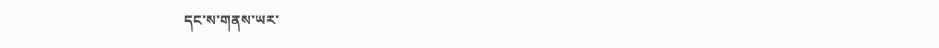དང་ས་གནས་ཡར་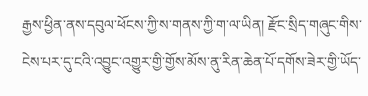རྒྱས་ཕྱིན་ནས་དབུལ་ཕོངས་ཀྱི་ས་གནས་ཀྱི་ག་ལ་ཡིན། རྫོང་སྲིད་གཞུང་གིས་ངེས་པར་དུ་ངའི་འབྱུང་འགྱུར་གྱི་གྱོས་མོས་ནུ་རིན་ཆེན་པོ་དགོས་ཟེར་གྱི་ཡོད་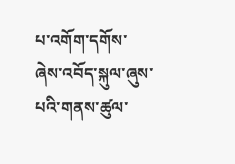པ་འགོག་དགོས་ཞེས་འབོད་སྐུལ་ཞུས་པའི་གནས་ཚུལ་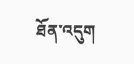ཐོན་འདུག